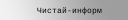Чистай-информ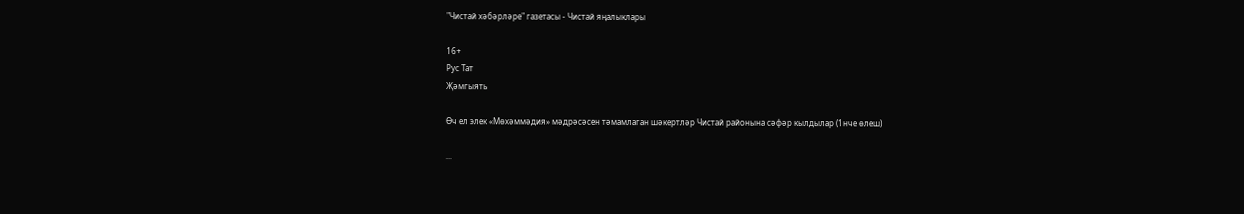"Чистай хәбәрләре" газетасы - Чистай яңалыклары

16+
Рус Тат
Җәмгыять

Өч ел элек «Мөхәммәдия» мәдрәсәсен тәмамлаган шәкертләр Чистай районына сәфәр кылдылар (1нче өлеш)

...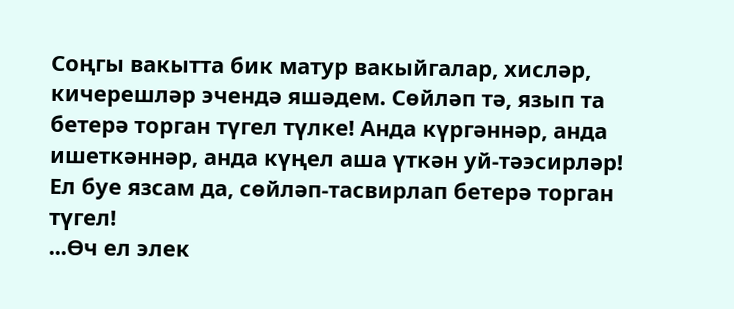Соңгы вакытта бик матур вакыйгалар, хисләр, кичерешләр эчендә яшәдем. Сөйләп тә, язып та бетерә торган түгел түлке! Анда күргәннәр, анда ишеткәннәр, анда күңел аша үткән уй-тәэсирләр! Ел буе язсам да, сөйләп-тасвирлап бетерә торган түгел!
...Өч ел элек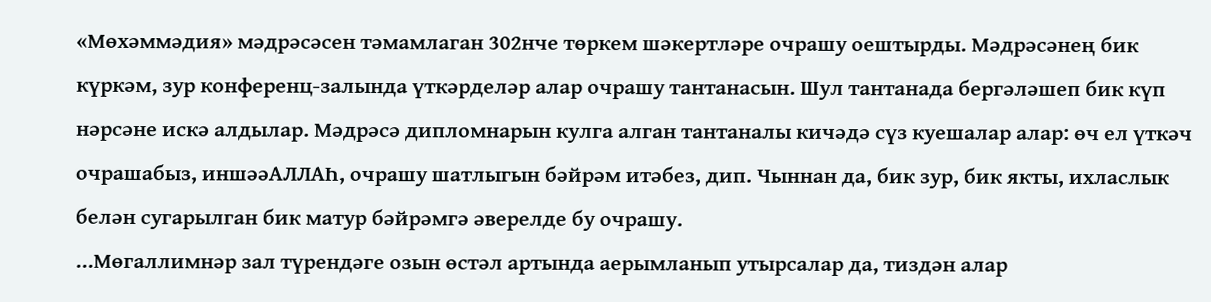«Мөхәммәдия» мәдрәсәсен тәмамлаган 302нче төркем шәкертләре очрашу оештырды. Мәдрәсәнең бик күркәм, зур конференц-залында үткәрделәр алар очрашу тантанасын. Шул тантанада бергәләшеп бик күп нәрсәне искә алдылар. Мәдрәсә дипломнарын кулга алган тантаналы кичәдә сүз куешалар алар: өч ел үткәч очрашабыз, иншәәАЛЛАҺ, очрашу шатлыгын бәйрәм итәбез, дип. Чыннан да, бик зур, бик якты, ихласлык белән сугарылган бик матур бәйрәмгә әверелде бу очрашу.
...Мөгаллимнәр зал түрендәге озын өстәл артында аерымланып утырсалар да, тиздән алар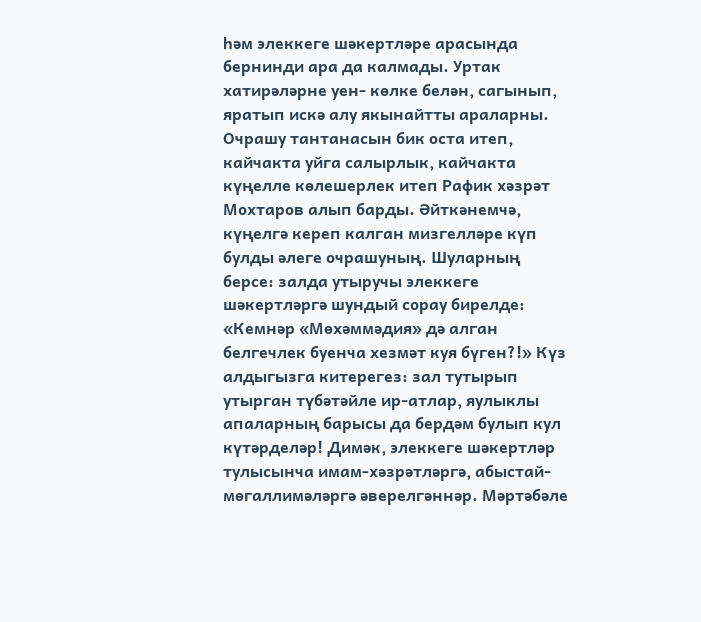һәм элеккеге шәкертләре арасында бернинди ара да калмады. Уртак хатирәләрне уен- көлке белән, сагынып, яратып искә алу якынайтты араларны. Очрашу тантанасын бик оста итеп, кайчакта уйга салырлык, кайчакта күңелле көлешерлек итеп Рафик хәзрәт Мохтаров алып барды. Әйткәнемчә, күңелгә кереп калган мизгелләре күп булды әлеге очрашуның. Шуларның берсе: залда утыручы элеккеге шәкертләргә шундый сорау бирелде: «Кемнәр «Мөхәммәдия» дә алган белгечлек буенча хезмәт куя бүген?!» Күз алдыгызга китерегез: зал тутырып утырган түбәтәйле ир-атлар, яулыклы апаларның барысы да бердәм булып кул күтәрделәр! Димәк, элеккеге шәкертләр тулысынча имам-хәзрәтләргә, абыстай-мөгаллимәләргә әверелгәннәр. Мәртәбәле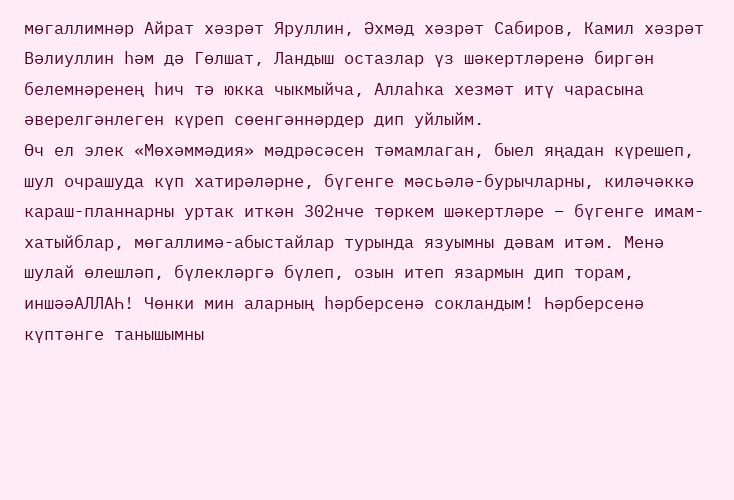мөгаллимнәр Айрат хәзрәт Яруллин, Әхмәд хәзрәт Сабиров, Камил хәзрәт Вәлиуллин һәм дә Гөлшат, Ландыш остазлар үз шәкертләренә биргән белемнәренең һич тә юкка чыкмыйча, Аллаһка хезмәт итү чарасына әверелгәнлеген күреп сөенгәннәрдер дип уйлыйм.
Өч ел элек «Мөхәммәдия» мәдрәсәсен тәмамлаган, быел яңадан күрешеп, шул очрашуда күп хатирәләрне, бүгенге мәсьәлә-бурычларны, киләчәккә караш-планнарны уртак иткән 302нче төркем шәкертләре – бүгенге имам-хатыйблар, мөгаллимә-абыстайлар турында язуымны дәвам итәм. Менә шулай өлешләп, бүлекләргә бүлеп, озын итеп язармын дип торам, иншәәАЛЛАҺ! Чөнки мин аларның һәрберсенә сокландым! Һәрберсенә күптәнге танышымны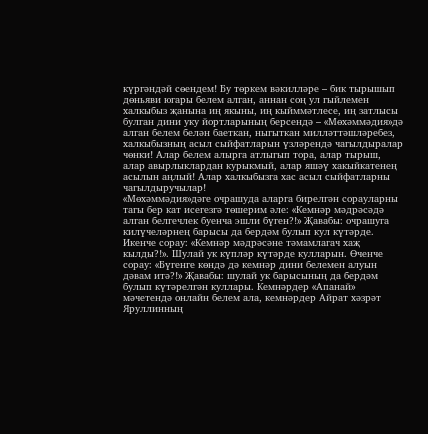күргәндәй сөендем! Бу төркем вәкилләре – бик тырышып дөньяви югары белем алган, аннан соң ул гыйлемен халкыбыз җанына иң якыны, иң кыйммәтлесе, иң затлысы булган дини уку йортларының берсендә – «Мөхәммәдия»дә алган белем белән баеткан, ныгыткан милләттәшләребез, халкыбызның асыл сыйфатларын үзләрендә чагылдыралар чөнки! Алар белем алырга атлыгып тора, алар тырыш, алар авырлыклардан курыкмый, алар яшәү хакыйкатенең асылын аңлый! Алар халкыбызга хас асыл сыйфатларны чагылдыручылар!
«Мөхәммәдия»дәге очрашуда аларга бирелгән сорауларны тагы бер кат исегезгә төшерим әле: «Кемнәр мәдрәсәдә алган белгечлек буенча эшли бүген?!» Җавабы: очрашуга килүчеләрнең барысы да бердәм булып кул күтәрде. Икенче сорау: «Кемнәр мәдрәсәне тәмамлагач хаҗ кылды?!». Шулай ук күпләр күтәрде кулларын. Өченче сорау: «Бүгенге көндә дә кемнәр дини белемен алуын дәвам итә?!» Җавабы: шулай ук барысының да бердәм булып күтәрелгән куллары. Кемнәрдер «Апанай» мәчетендә онлайн белем ала, кемнәрдер Айрат хәзрәт Яруллинның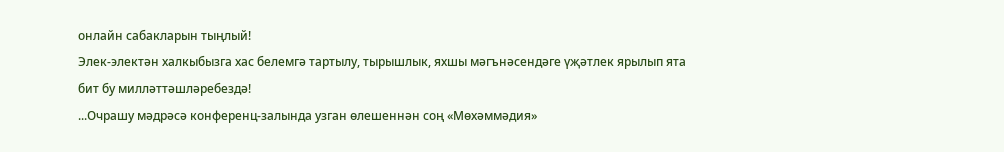онлайн сабакларын тыңлый!
Элек-электән халкыбызга хас белемгә тартылу, тырышлык, яхшы мәгънәсендәге үҗәтлек ярылып ята бит бу милләттәшләребездә!
...Очрашу мәдрәсә конференц-залында узган өлешеннән соң «Мөхәммәдия»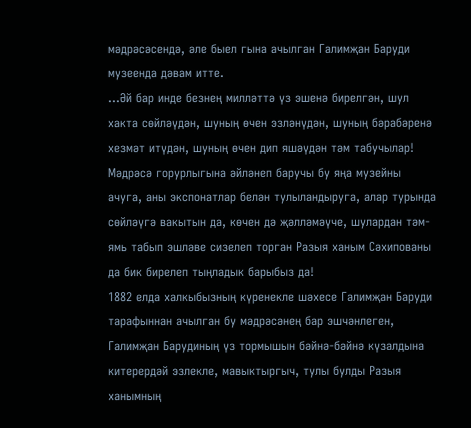мәдрәсәсендә, әле быел гына ачылган Галимҗан Баруди музеенда дәвам итте.
...Әй бар инде безнең милләттә үз эшенә бирелгән, шул хакта сөйләүдән, шуның өчен эзләнүдән, шуның бәрабәренә хезмәт итүдән, шуның өчен дип яшәүдән тәм табучылар! Мәдрәсә горурлыгына әйләнеп баручы бу яңа музейны ачуга, аны экспонатлар белән тулыландыруга, алар турында сөйләүгә вакытын да, көчен дә җәлләмәүче, шулардан тәм-ямь табып эшләве сизелеп торган Разыя ханым Сәхипованы да бик бирелеп тыңладык барыбыз да!
1882 елда халкыбызның күренекле шәхесе Галимҗан Баруди тарафыннан ачылган бу мәдрәсәнең бар эшчәнлеген, Галимҗан Барудиның үз тормышын бәйнә-бәйнә күзалдына китерердәй эзлекле, мавыктыргыч, тулы булды Разыя ханымның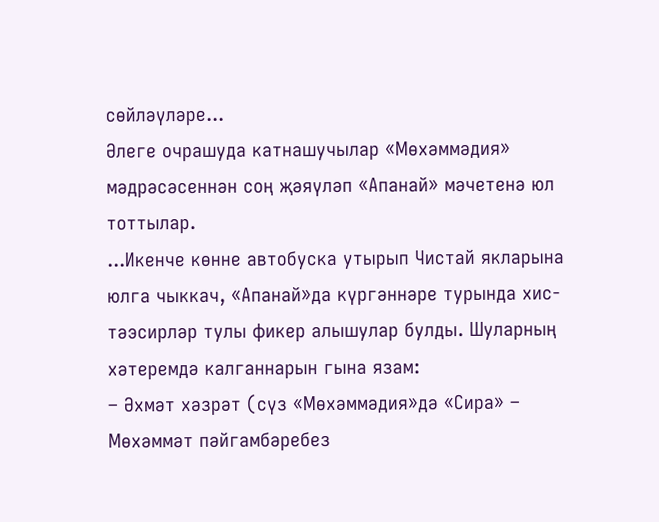сөйләүләре...
Әлеге очрашуда катнашучылар «Мөхәммәдия» мәдрәсәсеннән соң җәяүләп «Апанай» мәчетенә юл тоттылар.
...Икенче көнне автобуска утырып Чистай якларына юлга чыккач, «Апанай»да күргәннәре турында хис-тәэсирләр тулы фикер алышулар булды. Шуларның хәтеремдә калганнарын гына язам:
– Әхмәт хәзрәт (сүз «Мөхәммәдия»дә «Сира» – Мөхәммәт пәйгамбәребез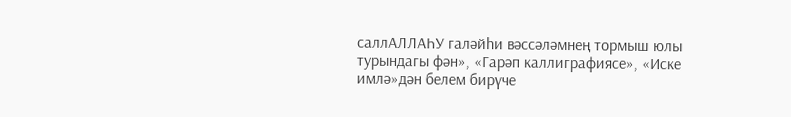саллАЛЛАҺУ галәйһи вәссәләмнең тормыш юлы турындагы фән», «Гарәп каллиграфиясе», «Иске имлә»дән белем бирүче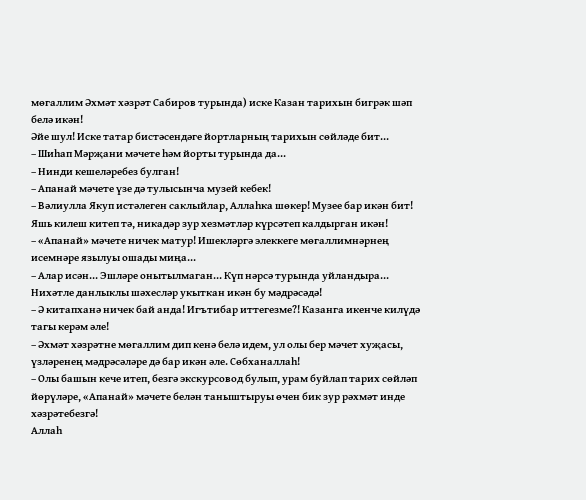мөгаллим Әхмәт хәзрәт Сабиров турында) иске Казан тарихын бигрәк шәп белә икән!
Әйе шул! Иске татар бистәсендәге йортларның тарихын сөйләде бит...
– Шиһап Мәрҗани мәчете һәм йорты турында да...
– Нинди кешеләребез булган!
– Апанай мәчете үзе дә тулысынча музей кебек!
– Вәлиулла Якуп истәлеген саклыйлар, Аллаһка шөкер! Музее бар икән бит! Яшь килеш китеп тә, никадәр зур хезмәтләр күрсәтеп калдырган икән!
– «Апанай» мәчете ничек матур! Ишекләргә элеккеге мөгаллимнәрнең исемнәре язылуы ошады миңа...
– Алар исән... Эшләре онытылмаган... Күп нәрсә турында уйландыра... Нихәтле данлыклы шәхесләр укыткан икән бу мәдрәсәдә!
– Ә китапханә ничек бай анда! Игътибар иттегезме?! Казанга икенче килүдә тагы керәм әле!
– Әхмәт хәзрәтне мөгаллим дип кенә белә идем, ул олы бер мәчет хуҗасы, үзләренең мәдрәсәләре дә бар икән әле. Сөбханаллаһ!
– Олы башын кече итеп, безгә экскурсовод булып, урам буйлап тарих сөйләп йөрүләре, «Апанай» мәчете белән таныштыруы өчен бик зур рәхмәт инде хәзрәтебезгә!
Аллаһ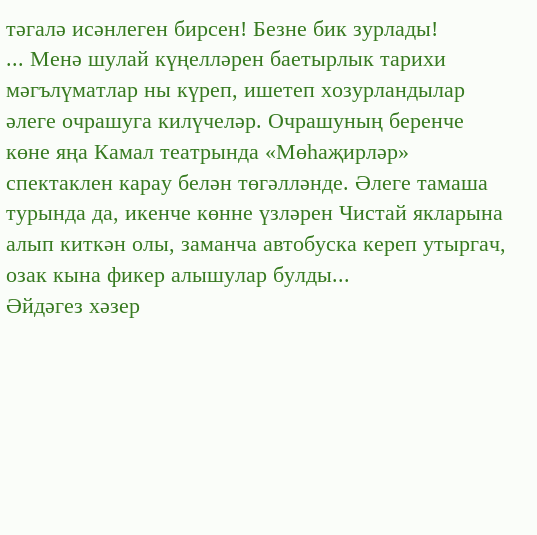тәгалә исәнлеген бирсен! Безне бик зурлады!
... Менә шулай күңелләрен баетырлык тарихи мәгълүматлар ны күреп, ишетеп хозурландылар әлеге очрашуга килүчеләр. Очрашуның беренче көне яңа Камал театрында «Мөһаҗирләр» спектаклен карау белән төгәлләнде. Әлеге тамаша турында да, икенче көнне үзләрен Чистай якларына алып киткән олы, заманча автобуска кереп утыргач, озак кына фикер алышулар булды...
Әйдәгез хәзер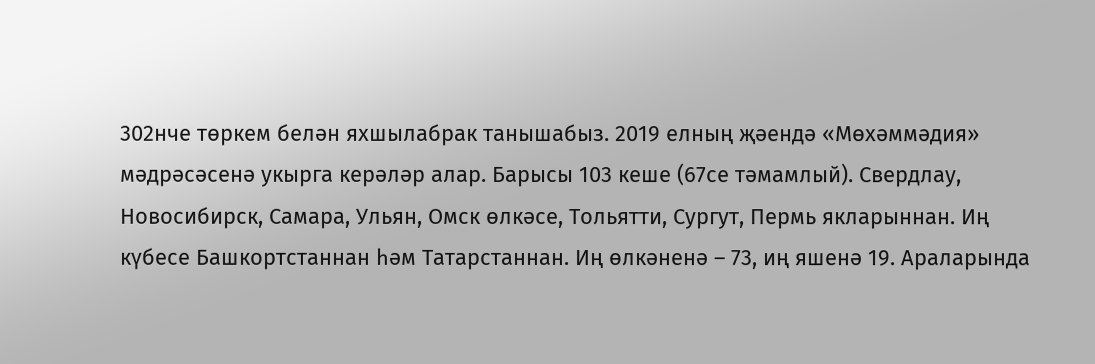302нче төркем белән яхшылабрак танышабыз. 2019 елның җәендә «Мөхәммәдия» мәдрәсәсенә укырга керәләр алар. Барысы 103 кеше (67се тәмамлый). Свердлау, Новосибирск, Самара, Ульян, Омск өлкәсе, Тольятти, Сургут, Пермь якларыннан. Иң күбесе Башкортстаннан һәм Татарстаннан. Иң өлкәненә – 73, иң яшенә 19. Араларында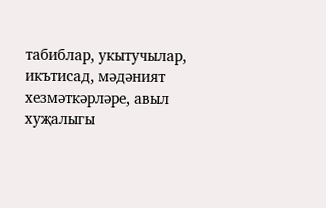табиблар, укытучылар, икътисад, мәдәният хезмәткәрләре, авыл хуҗалыгы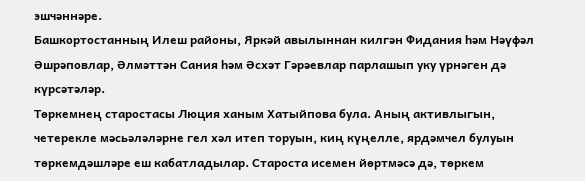эшчәннәре.
Башкортостанның Илеш районы, Яркәй авылыннан килгән Фидания һәм Нәүфәл Әшрәповлар, Әлмәттән Сания һәм Әсхәт Гәрәевлар парлашып уку үрнәген дә күрсәтәләр.
Төркемнең старостасы Люция ханым Хатыйпова була. Аның активлыгын, четерекле мәсьәләләрне гел хәл итеп торуын, киң күңелле, ярдәмчел булуын төркемдәшләре еш кабатладылар. Староста исемен йөртмәсә дә, төркем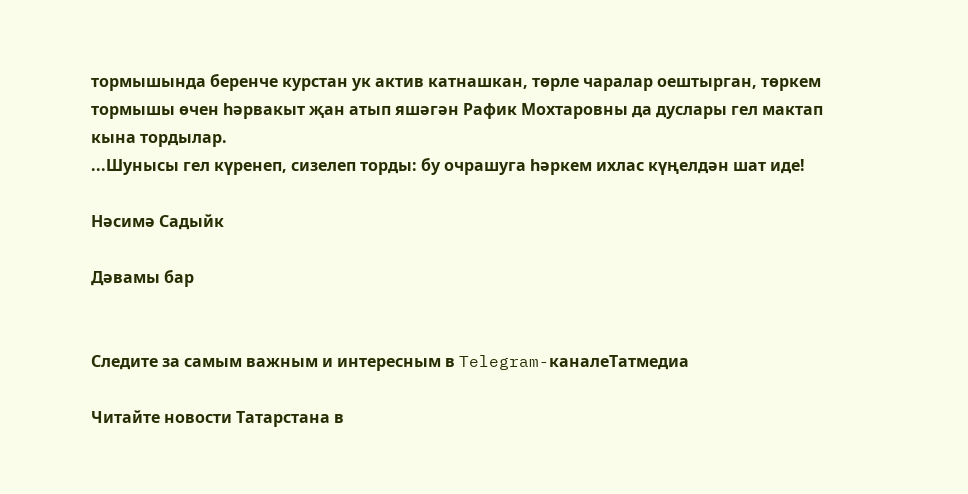тормышында беренче курстан ук актив катнашкан, төрле чаралар оештырган, төркем тормышы өчен һәрвакыт җан атып яшәгән Рафик Мохтаровны да дуслары гел мактап кына тордылар.
...Шунысы гел күренеп, сизелеп торды: бу очрашуга һәркем ихлас күңелдән шат иде!

Нәсимә Садыйк

Дәвамы бар


Следите за самым важным и интересным в Telegram-каналеТатмедиа

Читайте новости Татарстана в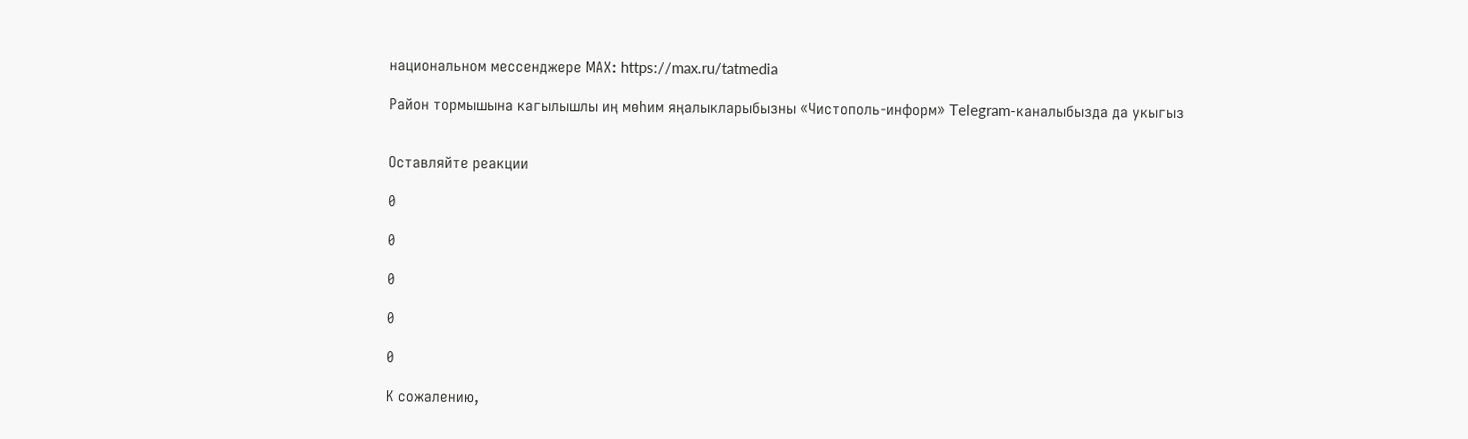национальном мессенджере MАХ: https://max.ru/tatmedia

Район тормышына кагылышлы иң мөһим яңалыкларыбызны «Чистополь-информ» Telegram-каналыбызда да укыгыз


Оставляйте реакции

0

0

0

0

0

К сожалению,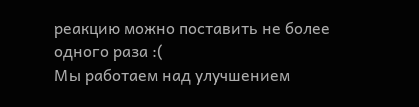реакцию можно поставить не более одного раза :(
Мы работаем над улучшением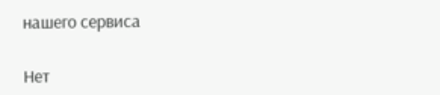нашего сервиса

Нет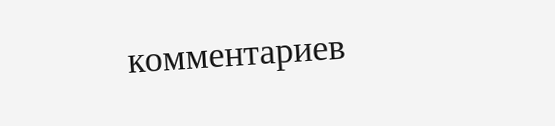комментариев